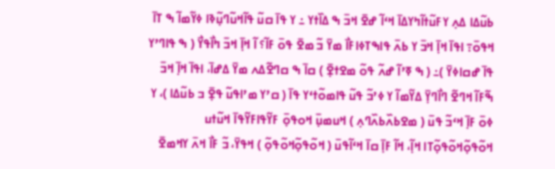ߕߎ߬ߡߊ ߡߍ߲ ߌߓߎ߬ߙߊ߬ߤߌߡߊ߫ ߞߵߊ߬ ߝߐ߫ ߞߏ߫ ߒ ߡߊ߰ߙߌ ߸ ߌ ߟߊ߫ ߛߎ߬ ߟߊ߬ߞߎ߬ߣߎ߲߬ߢߊ ߦߌ߬ߘߊ߬ ߒ ߠߊ߫ ߞߟߋ߫߹ ߊߟߊ߫ ߞߊ߲߫ ߞߏ߫ ߌ ߕߍ߫ ߟߊߒߠߦߊߓߊ߯ ߘߌ߫ ߏ߬ ߘߐ߫ ߟߋ߫ ߓߊ߬؟ ߊ߬ ߞߊ߲߫ ߞߏ߫ ߤߊ߯ߟߌ߯ ( ߒ ߟߊߣߴߌ ߟߊ߫ ߝߛߊߦߌ߫ )߸ ( ߒ ߧߴߊ߬ ߝߍ߬ ߟߋ߬ ߘߐߙߐ߲߫ ) ߛߊ߫ ߒ ߛߣߐ߬ߡߍ ߘߌ߫ ߡߝߊ߫، ߊߟߊ߫ ߞߊ߲߫ ߞߏ߫ ߒ߬ߓߊ߬ ߞߣߐ߬ ߣߊ߯ߣߌ߲߫ ߡߌ߬ߘߊ߬ ߌ ߦߴߏ߬ ߟߎ߬ ߟߊߘߋ߬ߙߵߌ ߟߊ߫ ( ߛߴߌ ߘߴߊߟߎ߬ ߟߐ߲߫ ߏ ߕߎ߬ߡߊ )، ߌ ߦߋ߫ ߓߊ߲߫ ߞߵߏ߬ ߟߎ߫ ( ߘߐߕߍ߰ߕߍ߰ߣߍ߲ ) ߞߎߘߎ߲߫ ߞߋߟߋ߲߫ ߓߌ߬ߟߊߓߌ߬ߟߊ߫ ߞߎ߬ߙߎ ߞߋ߬ߟߋ߲߬ߞߋ߬ߟߋ߲߬ߠߊ ߞߊ߲߬، ߞߊ߬ ߓߊ߲߫ ߛߊ߫ ߞߵߊ߬ߟߎ߫ ( ߞߋ߬ߟߋ߲߬ߞߋ߬ߟߋ߲߬ ) ߞߟߌ߫، ߏ߬ ߓߊ߯ ߞߍ߫ ߌߞߘߐ߫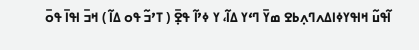ߊ߬ߟߎ߬ ߞߊߟߌߦߊߡߍߣߍ߲ߕߐ ߘߌ߫ ߣߵߌ ߡߊ߬، ߌ ߦߴߊ߬ ߟߐ߲߫ ( ߠߴߏ߬ ߟߋ ߡߊ߬ ) ߞߏ߫ ߊߟߊ߫ ߟߋ߫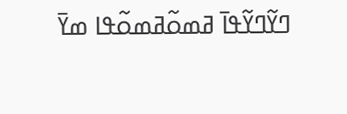ߣߌ߬ߣߌ߬ߟߊ߫ ߥߘߋ߬ߥߘߋ߬ߟߊ ߘߌ߫